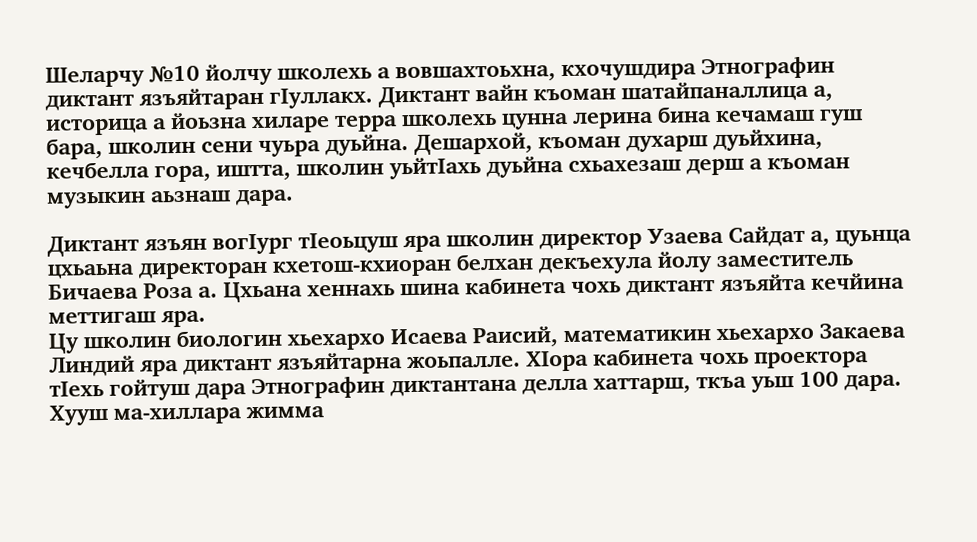Шеларчу №10 йолчу школехь а вовшахтоьхна, кхочушдира Этнографин диктант язъяйтаран гIуллакх. Диктант вайн къоман шатайпаналлица а, историца а йоьзна хиларе терра школехь цунна лерина бина кечамаш гуш бара, школин сени чуьра дуьйна. Дешархой, къоман духарш дуьйхина, кечбелла гора, иштта, школин уьйтIахь дуьйна схьахезаш дерш а къоман музыкин аьзнаш дара.

Диктант язъян вогIург тIеоьцуш яра школин директор Узаева Сайдат а, цуьнца цхьаьна директоран кхетош-кхиоран белхан декъехула йолу заместитель Бичаева Роза а. Цхьана хеннахь шина кабинета чохь диктант язъяйта кечйина меттигаш яра.
Цу школин биологин хьехархо Исаева Раисий, математикин хьехархо Закаева Линдий яра диктант язъяйтарна жоьпалле. ХIора кабинета чохь проектора тIехь гойтуш дара Этнографин диктантана делла хаттарш, ткъа уьш 100 дара.
Хууш ма-хиллара жимма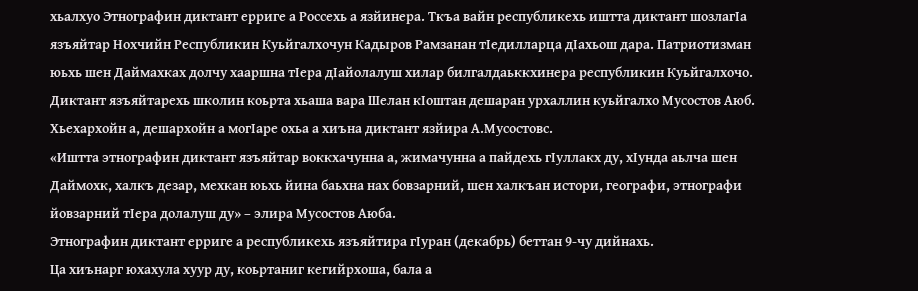хьалхуо Этнографин диктант ерриге а Россехь а язйинера. Ткъа вайн республикехь иштта диктант шозлагIа язъяйтар Нохчийн Республикин Куьйгалхочун Кадыров Рамзанан тIедилларца дIахьош дара. Патриотизман юьхь шен Даймахках долчу хааршна тIера дIайолалуш хилар билгалдаьккхинера республикин Куьйгалхочо.
Диктант язъяйтарехь школин коьрта хьаша вара Шелан кIоштан дешаран урхаллин куьйгалхо Мусостов Аюб. Хьехархойн а, дешархойн а могIаре охьа а хиъна диктант язйира А.Мусостовс.
«Иштта этнографин диктант язъяйтар воккхачунна а, жимачунна а пайдехь гIуллакх ду, хIунда аьлча шен Даймохк, халкъ дезар, мехкан юьхь йина баьхна нах бовзарний, шен халкъан истори, географи, этнографи йовзарний тIера долалуш ду» – элира Мусостов Аюба.
Этнографин диктант ерриге а республикехь язъяйтира гIуран (декабрь) беттан 9-чу дийнахь.
Ца хиънарг юхахула хуур ду, коьртаниг кегийрхоша, бала а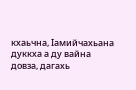кхаьчна, Iамийчахьана дуккха а ду вайна довза, дагахь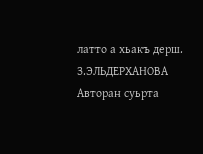латто а хьакъ дерш.
З.ЭЛЬДЕРХАНОВА
Авторан суьрта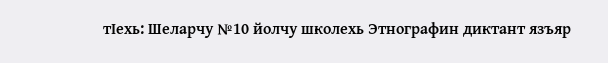тIехь: Шеларчу №10 йолчу школехь Этнографин диктант язъяр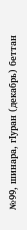№99, шинара, гIуран (декабрь) беттан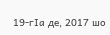19-гIа де, 2017 шо